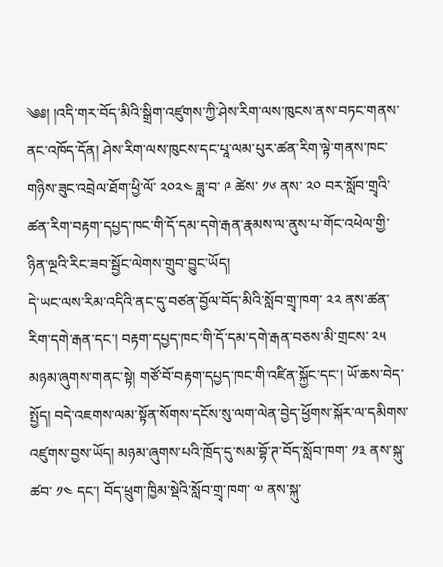༄༅། །འདི་གར་བོད་མིའི་སྒྲིག་འཛུགས་ཀྱི་ཤེས་རིག་ལས་ཁུངས་ནས་བཏང་གནས་ནང་འཁོད་དོན། ཤེས་རིག་ལས་ཁུངས་དང་པཱ་ལམ་པུར་ཚན་རིག་ལྟེ་གནས་ཁང་གཉིས་ཟུང་འབྲེལ་ཐོག་ཕྱི་ལོ་ ༢༠༢༤ ཟླ་བ་ ༩ ཚེས་ ༡༦ ནས་ ༢༠ བར་སློབ་གྲྭའི་ཚན་རིག་བརྟག་དཔྱད་ཁང་གི་དོ་དམ་དགེ་རྒན་རྣམས་ལ་ནུས་པ་གོང་འཕེལ་གྱི་ཉིན་ལྔའི་རིང་ཟབ་སྦྱོང་ལེགས་གྲུབ་བྱུང་ཡོད།
དེ་ཡང་ལས་རིམ་འདིའི་ནང་དུ་བཙན་བྱོལ་བོད་མིའི་སློབ་གྲྭ་ཁག་ ༢༢ ནས་ཚན་རིག་དགེ་རྒན་དང་། བརྟག་དཔྱད་ཁང་གི་དོ་དམ་དགེ་རྒན་བཅས་མི་གྲངས་ ༢༥ མཉམ་ཞུགས་གནང་སྟེ། གཙོ་བོ་བརྟག་དཔྱད་ཁང་གི་འཛིན་སྐྱོང་དང་། ཡོ་ཆས་བེད་སྤྱོད། བདེ་འཇགས་ལམ་སྟོན་སོགས་དངོས་སུ་ལག་ལེན་བྱེད་ཕྱོགས་སྐོར་ལ་དམིགས་འཛུགས་བྱས་ཡོད། མཉམ་ཞུགས་པའི་ཁྲོད་དུ་སམ་བྷོ་ཊ་བོད་སློབ་ཁག་ ༡༣ ནས་སྐུ་ཚབ་ ༡༤ དང་། བོད་ཕྲུག་ཁྱིམ་སྡེའི་སློབ་གྲྭ་ཁག་ ༧ ནས་སྐུ་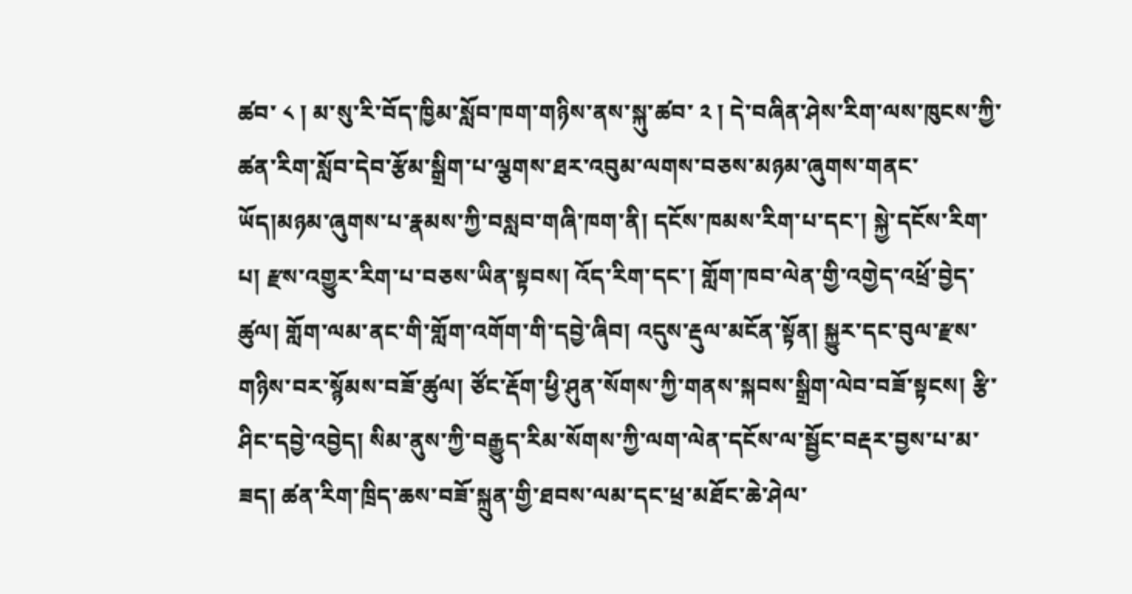ཚབ་ ༨ ། མ་སུ་རི་བོད་ཁྱིམ་སློབ་ཁག་གཉིས་ནས་སྐུ་ཚབ་ ༢ ། དེ་བཞིན་ཤེས་རིག་ལས་ཁུངས་ཀྱི་ཚན་རིག་སློབ་དེབ་རྩོམ་སྒྲིག་པ་ལྕགས་ཐར་འབུམ་ལགས་བཅས་མཉམ་ཞུགས་གནང་ཡོད།མཉམ་ཞུགས་པ་རྣམས་ཀྱི་བསླབ་གཞི་ཁག་ནི། དངོས་ཁམས་རིག་པ་དང་། སྐྱེ་དངོས་རིག་པ། རྫས་འགྱུར་རིག་པ་བཅས་ཡིན་སྟབས། འོད་རིག་དང་། གློག་ཁབ་ལེན་གྱི་འགྱེད་འཕྲོ་བྱེད་ཚུལ། གློག་ལམ་ནང་གི་གློག་འགོག་གི་དབྱེ་ཞིབ། འདུས་རྡུལ་མངོན་སྟོན། སྐྱུར་དང་བུལ་རྫས་གཉིས་བར་སྙོམས་བཟོ་ཚུལ། ཙོང་རྡོག་ཕྱི་ཤུན་སོགས་ཀྱི་གནས་སྐབས་སྒྲིག་ལེབ་བཟོ་སྟངས། རྩི་ཤིང་དབྱེ་འབྱེད། སིམ་ནུས་ཀྱི་བརྒྱུད་རིམ་སོགས་ཀྱི་ལག་ལེན་དངོས་ལ་སྦྱོང་བརྡར་བྱས་པ་མ་ཟད། ཚན་རིག་ཁྲིད་ཆས་བཟོ་སྐྲུན་གྱི་ཐབས་ལམ་དང་ཕྲ་མཐོང་ཆེ་ཤེལ་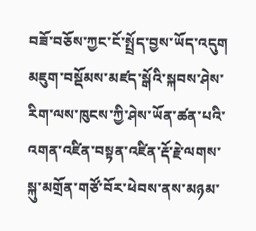བཟོ་བཅོས་ཀྱང་ངོ་སྤྲོད་བྱས་ཡོད་འདུག
མཇུག་བསྡོམས་མཛད་སྒོའི་སྐབས་ཤེས་རིག་ལས་ཁུངས་ཀྱི་ཤེས་ཡོན་ཚན་པའི་འགན་འཛིན་བསྟན་འཛིན་རྡོ་རྗེ་ལགས་སྐུ་མགྲོན་གཙོ་བོར་ཕེབས་ནས་མཉམ་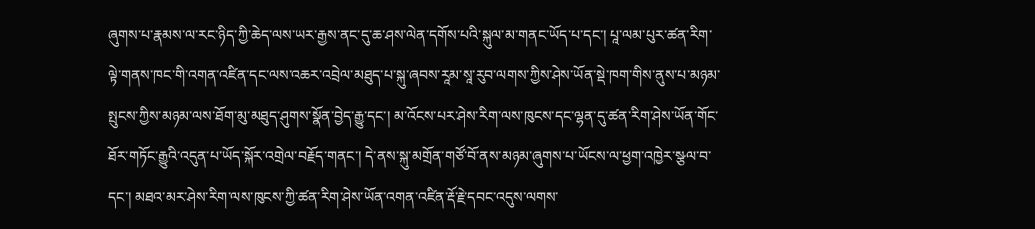ཞུགས་པ་རྣམས་ལ་རང་ཉིད་ཀྱི་ཆེད་ལས་ཡར་རྒྱས་ནང་དུ་ཆ་ཤས་ལེན་དགོས་པའི་སྐུལ་མ་གནང་ཡོད་པ་དང་། པཱ་ལམ་པུར་ཚན་རིག་ལྟེ་གནས་ཁང་གི་འགན་འཛིན་དང་ལས་འཆར་འབྲེལ་མཐུད་པ་སྐུ་ཞབས་རཱམ་སཱ་རུབ་ལགས་ཀྱིས་ཤེས་ཡོན་སྡེ་ཁག་གིས་ནུས་པ་མཉམ་སྤུངས་ཀྱིས་མཉམ་ལས་ཐོག་མུ་མཐུད་ཤུགས་སྣོན་བྱེད་རྒྱུ་དང་། མ་འོངས་པར་ཤེས་རིག་ལས་ཁུངས་དང་ལྷན་དུ་ཚན་རིག་ཤེས་ཡོན་གོང་ཐོར་གཏོང་རྒྱུའི་འདུན་པ་ཡོད་སྐོར་འགྲེལ་བརྗོད་གནང་། དེ་ནས་སྐུ་མགྲོན་གཙོ་བོ་ནས་མཉམ་ཞུགས་པ་ཡོངས་ལ་ཕྱག་འཁྱེར་སྩལ་བ་དང་། མཐའ་མར་ཤེས་རིག་ལས་ཁུངས་ཀྱི་ཚན་རིག་ཤེས་ཡོན་འགན་འཛིན་རྡོ་རྗེ་དབང་འདུས་ལགས་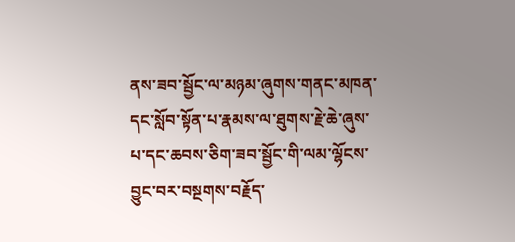ནས་ཟབ་སྦྱོང་ལ་མཉམ་ཞུགས་གནང་མཁན་དང་སློབ་སྟོན་པ་རྣམས་ལ་ཐུགས་རྗེ་ཆེ་ཞུས་པ་དང་ཆབས་ཅིག་ཟབ་སྦྱོང་གི་ལམ་ལྷོངས་བྱུང་བར་བསྔགས་བརྗོད་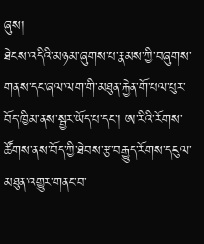ཞུས།
ཐེངས་འདིའི་མཉམ་ཞུགས་པ་རྣམས་ཀྱི་བཞུགས་གནས་དང་ཞལ་ལག་གི་མཐུན་རྐྱེན་གོ་པལ་པུར་བོད་ཁྱིམ་ནས་སྦྱར་ཡོད་པ་དང་། ཨ་རིའི་རོགས་ཚོགས་ནས་བོད་ཀྱི་ཐེབས་རྩ་བརྒྱུད་རོགས་དངུལ་མཐུན་འགྱུར་གནང་བ་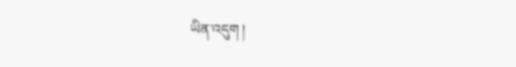ཡིན་འདུག །